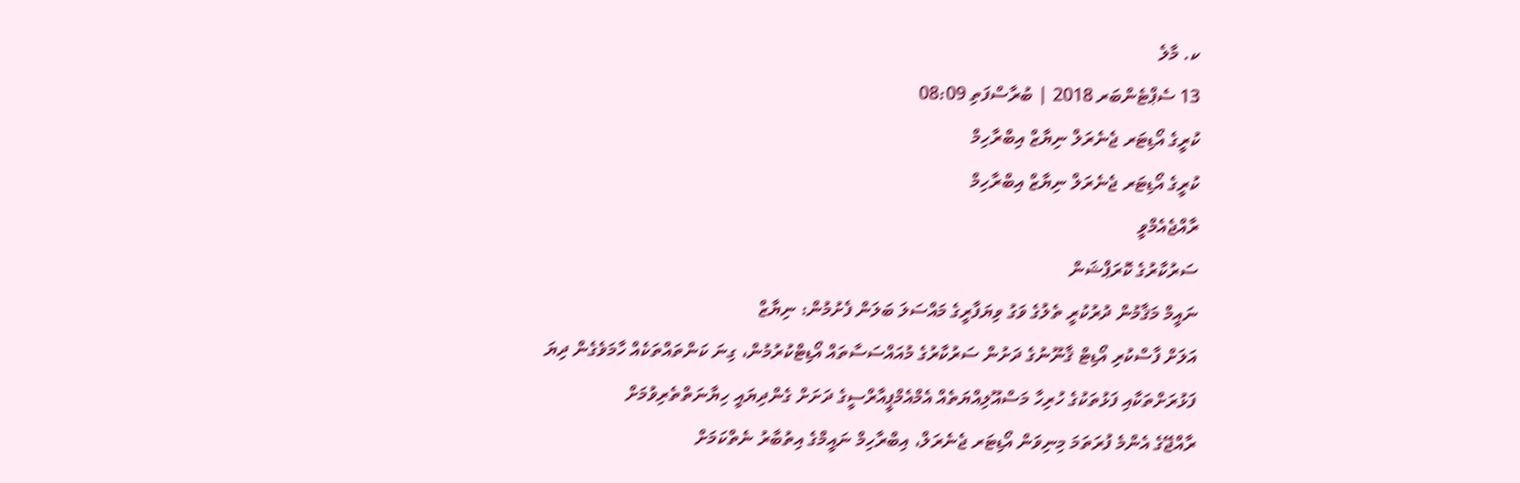ކ. މާލެ
13 ސެޕްޓެންބަރ 2018 | ބުރާސްފަތި 08:09
ކުރީގެ އޯޑިޓަރ ޖެނެރަލް ނިޔާޒް އިބްރާހިމް
ކުރީގެ އޯޑިޓަރ ޖެނެރަލް ނިޔާޒް އިބްރާހިމް
ރާއްޖެއެމްވީ
ސަރުކާރުގެ ކޮރަޕްޝަން
ނައީމް މަޤާމުން ދުރުކުރީ ތެލުގެ ވަގު ވިޔަފާރީގެ މައްސަލަ ބަލަން ފެށުމުން: ނިޔާޒް
އަލަށް ފާސްކުރި އޯޑިޓް ޤާނޫނުގެ ދަށުން ސަރުކާރުގެ މުއައްސަސާތައް އޯޑިޓްކުރުމުން، ގިނަ ކަންތައްތަކެއް ހާމަވެގެން ދިޔަ
ފަޅުރަށްތަކާއި ފަޅުތަކުގެ ހުރިހާ މަސްއޫލިއްޔަތެއް އެމްއެމްޕީއާރްސީގެ ދަށަށް ގެންދިޔައީ ހިޔާނަތްތެރިވުމަށް
ރާއްޖޭގެ އެންމެ ފުރަތަމަ މިނިވަން އޯޑިޓަރ ޖެނެރަލް، އިބްރާހިމް ނައީމްގެ އިތުބާރު ނެތްކަމަށް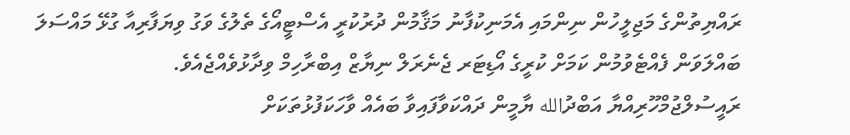ރައްޔިތުންގެ މަޖިލީހުން ނިންމައި އެމަނިކުފާނު މަޤާމުން ދުރުކުރީ އެސްޓީއޯގެ ތެލުގެ ވަގު ވިޔަފާރިއާ ގުޅޭ މައްސަލަ ބައްލަވަން ފެއްޓެވުމުން ކަމަށް ކުރީގެ އޯޑިޓަރ ޖެނެރަލް ނިޔާޒް އިބްރާހިމް ވިދާޅުވެއްޖެއެވެ.
ރައީސުލްޖުމްހޫރިއްޔާ އަބްދުالله ޔާމީން ދައްކަވާފައިވާ ބައެއް ވާހަކަފުޅުތަކަށް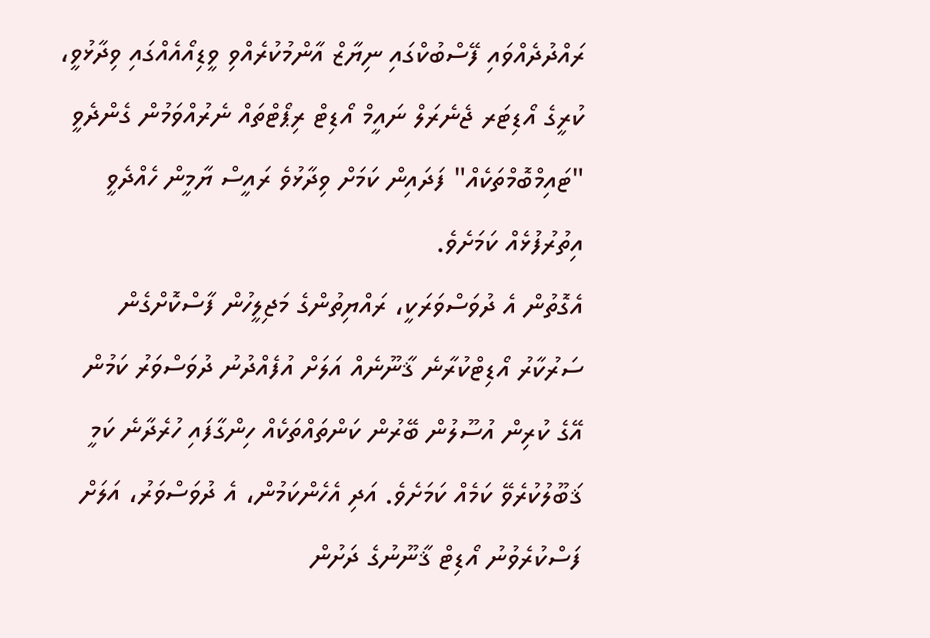ރައްދުދެއްވައި ފޭސްބުކްގައި ނިޔާޒް އާންމުކުރެއްވި ވީޑިއޯއެއްގައި ވިދާޅުވީ، ކުރީގެ އޯޑިޓަރ ޖެނެރަލް ނައީމް އޯޑިޓް ރިޕޯޓްތައް ނެރުއްވަމުން ގެންދެވީ "ޓައިމްބޮމްތަކެއް" ފަދައިން ކަމަށް ވިދާޅުވެ ރައީސް ޔާމީން ހެއްދެވީ އިތުރުފުޅެއް ކަމަށެވެ.
އެގޮތުން އެ ދުވަސްވަރަކީ، ރައްޔިތުންގެ މަޖިލީހުން ފާސްކޮށްގެން ސަރުކާރު އޯޑިޓްކުރާނެ ޤާނޫނެއް އަލަށް އުފެއްދުނު ދުވަސްވަރު ކަމުން އޭގެ ކުރިން އުސޫލުން ބޭރުން ކަންތައްތަކެއް ހިންގާފައި ހުރެދާނެ ކަމީ ޤަބޫލުކުރެވޭ ކަމެއް ކަމަށެވެ. އަދި އެހެންކަމުން، އެ ދުވަސްވަރު، އަލަށް ފަސްކުރެވުނު އޯޑިޓް ޤާނޫނުގެ ދަށުން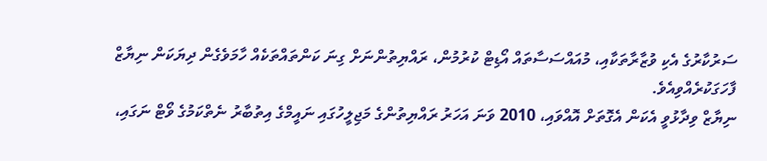ސަރުކާރުގެ އެކި ވުޒާރާތަކާއި، މުއައްސަސާތައް އޯޑިޓް ކުރުމުން، ރައްޔިތުންނަށް ގިނަ ކަންތައްތަކެއް ހާމަވެގެން ދިޔަކަން ނިޔާޒް ފާހަގަކުރެއްވިއެވެ.
ނިޔާޒް ވިދާޅުވީ އެކަން އެގޮތަށް އޮއްވައި، 2010 ވަނަ އަހަރު ރައްޔިތުންގެ މަޖިލީހުގައި ނައީމްގެ އިތުބާރު ނެތްކަމުގެ ވޯޓް ނަގައި،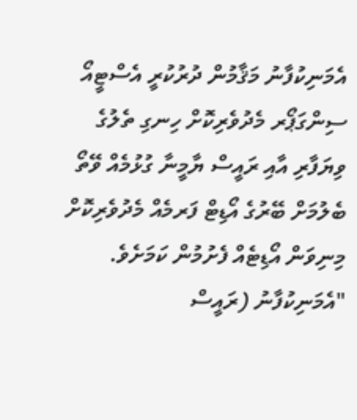އެމަނިކުފާނު މަޤާމުން ދުރުކުރީ އެސްޓީއޯ ސިންގަޕޯރ މެދުވެރިކޮށް ހިނގި ތެލުގެ ވިޔަފާރި އާއި ރައީސް ޔާމީނާ ގުޅުމެއް ވޭތޯ ބެލުމަށް ބޭރުގެ އޯޑިޓް ފަރމެއް މެދުވެރިކޮށް މިނިވަން އޯޑިޓެއް ފެށުމުން ކަމަށެވެ.
"އެމަނިކުފާނު (ރައީސް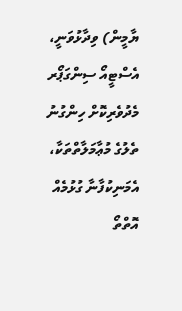ޔާމީން) ވިދާޅުވަނީ، އެސްޓީއޯ ސިންގަޕޯރ މެދުވެރިކޮށް ހިންގުނު ތެލުގެ މުޢާމަލާތްތަކާ، އެމަނިކުފާނާ ގުޅުމެއް އޮތްތޯ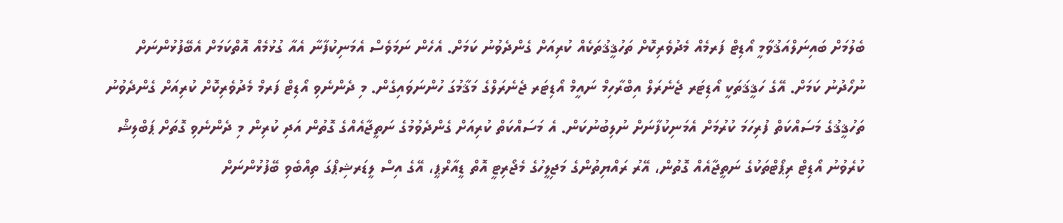ބެލުމަށް ބައިނަލްއަޤުވާމީ އޯޑިޓް ފަރމެއް މެދުވެރިކޮށް ތަހުޤީޤުތަކެއް ކުރިއަށް ގެންދެވުނު ކަމަށް. އެހެން ނަމަވެސް އެމަނިކުފާނާ އެއާ ގުޅުމެއް އޮތްކަމަށް އެބޭފުޅުންނަށް ނުހޯދުނު ކަމަށް. އޭގެ ހަޤީޤަތަކީ އޯޑިޓަރ ޖެނެރަލް އިބްރާހިމް ނައީމް އޯޑިޓަރ ޖެނެރަލްގެ މަޤާމުގަ ހުންނަވައިގެން. މި ދެންނެވި އޯޑިޓް ފަރމް މެދުވެރިކޮށް ކުރިއަށް ގެންދެވުނު ތަހުޤީޤުގެ މަސައްކަތް ފުރިހަމަ ކުރުމަށް އެމަނިކުފާނަށް ނުލިބުނުކަން. އެ މަސައްކަތް ކުރިއަށް ގެންދެވުމުގެ ނަތީޖާއެއްގެ ގޮތުން އަދި ކުރިން މި ދެންނެވި ގޮތަށް ޕަބްލިޝް ކުރެވުނު އޯޑިޓް ރިޕޯޓްތަކުގެ ނަތީޖާއެއް ގޮތުން، އޭރު ރައްޔިތުންގެ މަޖިލީހުގެ މެޖޯރިޓީ އޮތް ޑީއާރްޕީ، އޭގެ އިސް ލީޑަރޝިޕްގަ ތިއްބެވި ބޭފުޅުންނަށް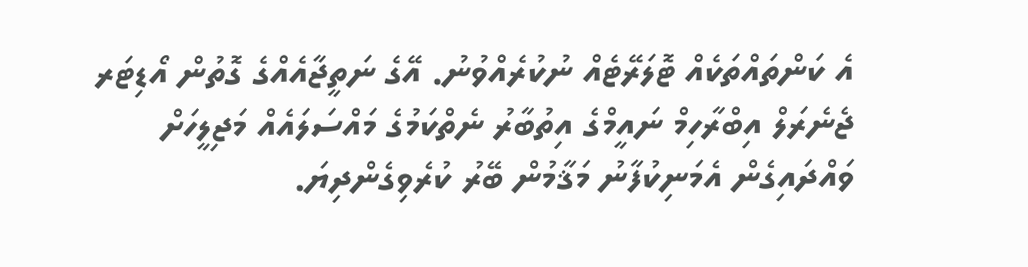އެ ކަންތައްތަކެއް ޓޮލަރޭޓެއް ނުކުރެއްވުނު. އޭގެ ނަތީޖާއެއްގެ ގޮތުން އޯޑިޓަރ ޖެނެރަލް އިބްރާހިމް ނައީމްގެ އިތުބާރު ނެތްކަމުގެ މައްސަލައެއް މަޖިލީހަށް ވައްދައިގެން އެމަނިކުފާނު މަޤާމުން ބޭރު ކުރެވިގެންދިޔަ.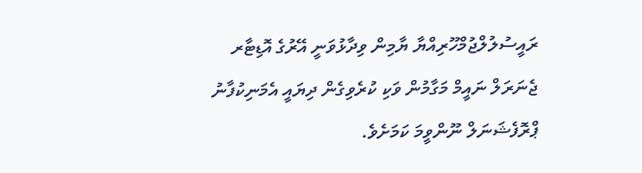ރައީސުލުލްޖުމްހޫރިއްޔާ ޔާމިން ވިދާޅުވަނީ އޭރުގެ އޮޑިޓާރ ޖެނަރަލް ނައީމް މަގާމުން ވަކި ކުރެވިގެން ދިޔައީ އެމަނިކުފާނު ޕްރޮފެޝަނަލް ނޫންވީމަ ކަމަށެވެ.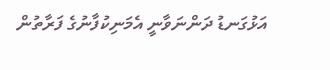އަޅުގަނޑު ދަންނަވާނީ އެމަނިކުފާނުގެ ފަރާތުން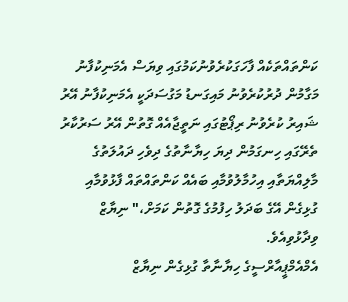ކަންތައްތަކެއް ފާހަގަކުރެވުނުކަމުގައި ވިޔަސް އެމަނިކުފާނު މަގާމުން ދުރުކުރެވުނު މައިގަނޑު މަގުސަދަކީ އެމަނިކުފާނު އޭރު ޝައިރު ކުރެވުނު ރިޕޯޓުގައި ނަތީޖާއެއް ގޮތުން އޭރު ސަރުކާރު ތެރޭގައި ހިނގަމުން ދިޔަ ހިޔާނާތުގެ ދިވެހި ދައުލަތުގެ މާލިއްޔަތާއި އިހުމާލުވުމާއި ބައެއް ކަންތައްތައް ފާޅުވުމާއި ގުޅިގެން އޭގެ ބަދަލު ހިފުމުގެ ގޮތުން ކަމަށް،" ނިޔާޒް ވިދާޅުވިއެވެ.
އެމްއެމްޕީއާރްސީގެ ހިޔާނާތާ ގުޅިގެން ނިޔާޒް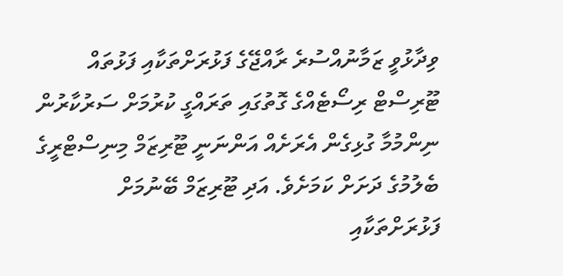ވިދާޅުވީ ޒަމާނުއްސުރެ ރާއްޖޭގެ ފަޅުރަށްތަކާއި ފަޅުތައް ޓޫރިސްޓް ރިސޯޓެއްގެ ގޮތުގައި ތަރައްގީ ކުރުމަށް ސަރުކާރުން ނިންމުމާ ގުޅިގެން އެރަށެއް އަންނަނީ ޓޫރިޒަމް މިނިސްޓްރީގެ ބެލުމުގެ ދަށަށް ކަމަށެވެ. އަދި ޓޫރިޒަމް ބޭނުމަށް ފަޅުރަށްތަކާއި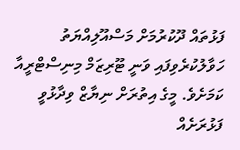ފަޅުތައް ދޫކުރުމަށް މަސްއޫލިއްޔަތު ހަވާލުކުރެވިފައި ވަނީ ޓޫރިޒަމް މިނިސްޓްރީއާ ކަމަށެވެ. މީގެ އިތުރަށް ނިޔާޒް ވިދާޅުވީ ފަޅުރަށެއް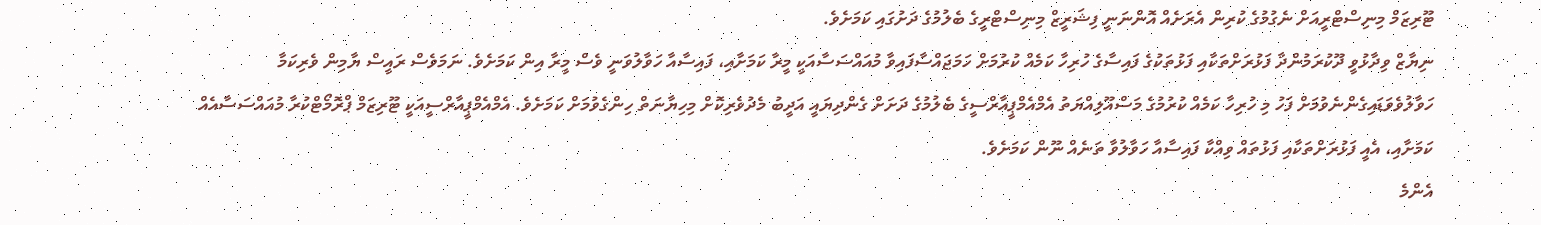ޓޫރިޒަމް މިނިސްޓްރީއަށް ނެގުމުގެ ކުރިން އެރަށެއް އޮންނަނީ ފިޝަރީޒް މިނިސްޓްރީގެ ބެލުމުގެ ދަށުގައި ކަމަށެވެ.
ނިޔާޒް ވިދާޅުވީ ދޫކުރަމުންދާ ފަޅުރަށްތަކާއި ފަޅުތަކުގެ ފައިސާގެ ހުރިހާ ކަމެއް ކުރުމަށް ހަމަޖައްސާފައިވާ މުއައްސަސާއަކީ މީރާ ކަމަށާއި، ފައިސާއާ ހަވާލުވަނީ ވެސް މީރާ އިން ކަމަށެވެ. ނަމަވެސް ރައީސް ޔާމިން ވެރިކަމާ ހަވާލުވެވަޑައިގެންނެވުމަށް ފަހު މި ހުރިހާ ކަމެއް ކުރުމުގެ މަސްއޫލިއްޔަތު އެމްއެމްޕީއާރްސީގެ ބެލުމުގެ ދަށަށް ގެންދިޔައީ އަދީބު މެދުވެރިކޮށް މިހިޔާނަތް ހިންގެވުމަށް ކަމަށެވެ. އެމްއެމްޕީއާރްސީއަކީ ޓޫރިޒަމް ޕްރޮމޯޓްކުރާ މުއައްސަސާއެއް ކަމަށާއި، އެއީ ފަޅުރަށްތަކާއި ފަޅުތައް ވިއްކާ ފައިސާއާ ހަވާލުވާ ތަނެއް ނޫން ކަމަށެވެ.
އެންމެ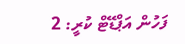ފަހުން އަޕްޑޭޓް ކުރީ: 2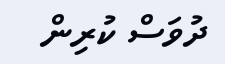ދުވަސް ކުރިން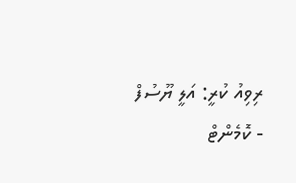ރިވިއު ކުރީ: އަލީ ޔޫސުފް
- ކޮމެންޓް